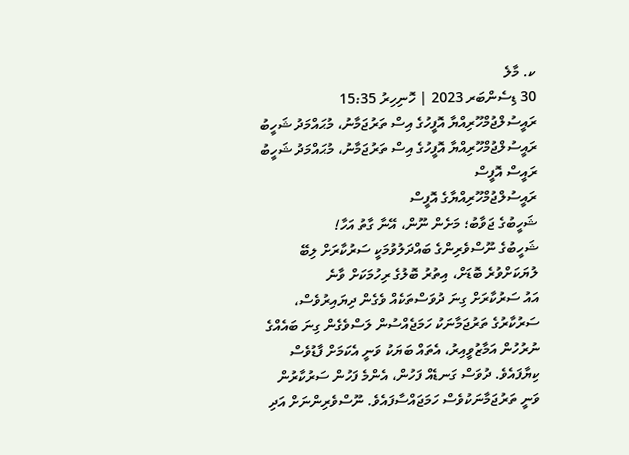ކ. މާލެ
30 ޑިސެންބަރ 2023 | ހޮނިހިރު 15:35
ރައީސުލްޖުމްހޫރިއްޔާ އޮފީހުގެ އިސް ތަރުޖަމާނު، މުޙައްމަދު ޝަހީބު
ރައީސުލްޖުމްހޫރިއްޔާ އޮފީހުގެ އިސް ތަރުޖަމާނު، މުޙައްމަދު ޝަހީބު
ރައީސް އޮފީސް
ރައީސުލްޖުމްހޫރިއްޔާގެ އޮފީސް
ޝަހީބުގެ ޖަވާބު؛ މަށެން ނޫން، އޭނާ ގާތު އަހާ!
ޝަހީބުގެ ނޫސްވެރިންގެ ބައްދަލުވުމަކީ ސަރުކާރަށް ލިބޭ ލުޔަކަށްވުރެ ބޮޑަށް، އިތުރު ބޮލުގެ ރިހުމަކަށް ވާނެ
އައު ސަރުކާރަށް ގިނަ ދުވަސްތަކެއް ވެގެން ދިޔައިރުވެސް، ސަރުކާރުގެ ތަރުޖަމާނަކު ހަމަޖެއްސުން ލަސްވެގެން ގިނަ ބައެއްގެ ނުރުހުން އަމާޒުވީއިރު، އެތައް ބަޔަކު ވަނީ އެކަމަށް ފާޑުވެސް ކިޔާފައެވެ. ދުވަސް ގަނޑެއް ފަހުން، އެންމެ ފަހުން ސަރުކާރުން ވަނީ ތަރުޖަމާނަކުވެސް ހަމަޖައްސާފައެވެ. ނޫސްވެރިންނަށް އަދި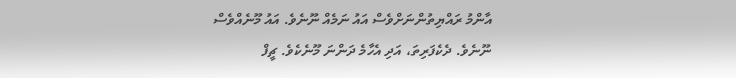އާންމު ރައްޔިތުންނަށްވެސް އައު ނަމެއް ނޫނެވެ. އައު މޫނެއްވެސް ނޫނެވެ. ދެކެފަރިތަ، އަދި އެހާމެ ދަންނަ މޫނެކެވެ. ޗީފް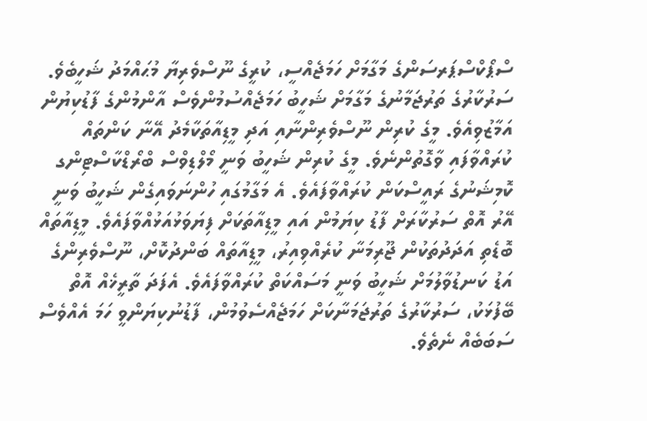ސްޕޯކްސްޕަރސަންގެ މަގާމަށް ހަމަޖެއްސީ، ކުރީގެ ނޫސްވެރިޔާ މުޙައްމަދު ޝަހީބެވެ.
ސަރުކާރުގެ ތަރުޖަމާނުގެ މަގާމަށް ޝަހީބު ހަމަޖެއްސުމުންވެސް އާންމުންގެ ފާޑުކިޔުން އަމާޒުވިއެވެ. މީގެ ކުރިން ނޫސްވެރިންނާއި އަދި މީޑިއާތަކާމެދު އޭނާ ކަންތައް ކުރައްވާފައި ވާގޮތުންނެވެ. މީގެ ކުރިން ޝަހީބު ވަނީ މޯލްޑިވްސް ބްރޯޑްކާސްޓިންގ ކޮމިޝަނުގެ ރައީސްކަން ކުރައްވާފައެވެ. އެ މަގާމުގައި ހުންނަވައިގެން ޝަހީބު ވަނީ އޭރު އޮތް ސަރުކާރަށް ފާޑު ކިޔަމުން އައި މީޑިއާތަކަށް ފިޔަވަޅުއަޅުއްވާފައެވެ. މީޑިއާތައް ބޮޑެތި އަދަދުތަކުން ޖޫރިމަނާ ކުރެއްވިއިރު، މީޑިއާތައް ބަންދުކޮށް، ނޫސްވެރިންގެ އަޑު ކަނޑުވާލުމަށް ޝަހީބު ވަނީ މަސައްކަތް ކުރައްވާފައެވެ. އެފަދަ ތާރީޚެއް އޮތް ބޭފުޅަކު، ސަރުކާރުގެ ތަރުޖަމަނާކަށް ހަމަޖެއްސެވުމުން، ފާޑުނުކިޔަންވީ ހަމަ އެއްވެސް ސަބަބެއް ނެތެވެ.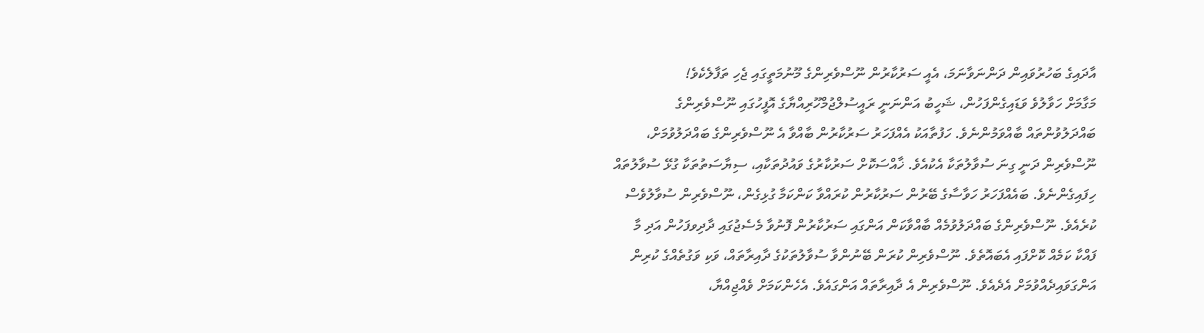އާދައިގެ ބަހުރުވައިން ދަންނަވާނަމަ، އެއީ ސަރުކާރުން ނޫސްވެރިންގެ މޫނުމަތީގައި ޖެހި ތަފާލެކެވެ!
މަގާމަށް ހަވާލުވެ ވަޑައިގެންފަހުން، ޝަހީބު އަންނަނީ ރައީސުލްޖުމްހޫރިއްޔާގެ އޮފީހުގައި ނޫސްވެރިންގެ ބައްދަލުވުންތައް ބާއްވަމުންނެވެ. ހަފުތާއަކު އެއްފަހަރު ސަރުކާރުން ބާއްވާ އެ ނޫސްވެރިންގެ ބައްދަލުވުމަށް، ނޫސްވެރިން ދަނީ ގިނަ ސުވާލުތަކާ އެކުއެވެ. ޚާއްސަކޮށް ސަރުކާރުގެ ވައުދުތަކާއި، ސިޔާސަތުތަކާ ގުޅޭ ސުވާލުތައް ހިފައިގެންނެވެ. ބައެއްފަހަރު ހަވާސާގެ ބޭރުން ސަރުކާރުން ކުރައްވާ ކަންކަމާ ގުޅިގެން، ނޫސްވެރިން ސުވާލުވެސް ކުރެއެވެ. ނޫސްވެރިންގެ ބައްދަލުވުމެއް ބާއްވާކަން އަންގައި ސަރުކާރުން ފޮނުވާ މެސެޖުގައި ދާދިވފަހުން އަދި މާ ފައްކާ ކަމެއް ކޮށްފައި އެބައޮތެވެ. ނޫސްވެރިން ކުރަން ބޭނުންވާ ސުވާލުތަކުގެ ދާއިރާތައް، ވަކި ވަގުތެއްގެ ކުރިން އަންގަވައިދެއްވުމަށް އެދެއެވެ. ނޫސްވެރިން އެ ދާއިރާތައް އަންގައެވެ. އެހެންކަމަށް ވެއްޖިއްޔާ،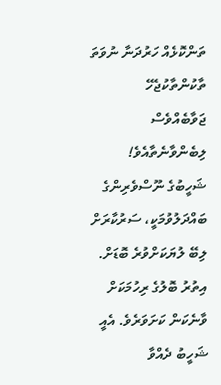ތަންކޮޅެއް ހަރުދަނާ ނުވަތަ ތާކުންތާކުޖެހޭ ޖަވާބެއްވެސް ލިބެންވާނެތާއެވެ!
ޝަހީބުގެ ނޫސްވެރިންގެ ބައްދަލުވުމަކީ، ސަރުކާރަށް ލިބޭ ލުޔަކަށްވުރެ ބޮޑަށް. އިތުރު ބޮލުގެ ރިހުމަކަށް ވާނެކަން ކަށަވަރެވެ. އެއީ ޝަހީބު ދެއްވާ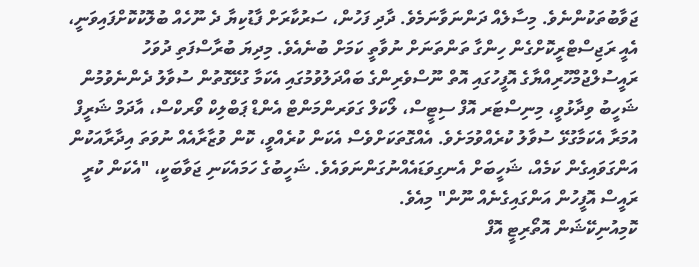ޖަވާބުތަކުންނެވެ. މިސާލެއް ދަންނަވާނަމެވެ. ދާދި ފަހުން، ސަރުކާރަށް ފާޑުކިޔާ ދެ ނޫހެއް ބުލޮކުކޮށްފައިވަނީ، އެއީ ރަޖިސްޓްރީކޮށްގެން ހިންގާ ތަންތަނަށް ނުވާތީ ކަމަށް ބުނެއެވެ. މިދިޔަ ބުރާސްފަތި ދުވަހު ރައީސުލްޖުމްހޫރިއްޔާގެ އޮފީހުގައި އޮތް ނޫސްވެރިންގެ ބައްދަލުވުމުގައި އެކަމާ ގުޅޭގޮތުން ސުވާލު ދެންނެވުމުން ޝަހީބު ވިދާޅުވީ، މިނިސްޓަރ އޮފް ސިޓީސް، ލޯކަލް ގަވަރންމަންޓް އެންޑް ޕަބްލިކް ވޯރކްސް، އާދަމް ޝަރީފް އުމަރާ އެކަމާގުޅޭ ސުވާލު ކުރެއްވުމަށެވެ. އެއްގޮތަކަށްވެސް އެކަން ކުރެއްވީ، ކޮން ވުޒާރާއެއް ނުވަތަ އިދާރާއަކުން އަންގަވައިގެން ކަމެއް، ޝަހީބަށް އެނގިވަޑައެއްނުގަންނަވައެވެ. ޝަހީބުގެ ހަމައެކަނި ޖަވާބަކީ، "އެކަން ކުރީ ރައީސް އޮފީހުން އަންގައިގެނެއް ނޫން" މިއެވެ.
ކޮމިއުނިކޭޝަން އޮތޯރިޓީ އޮފް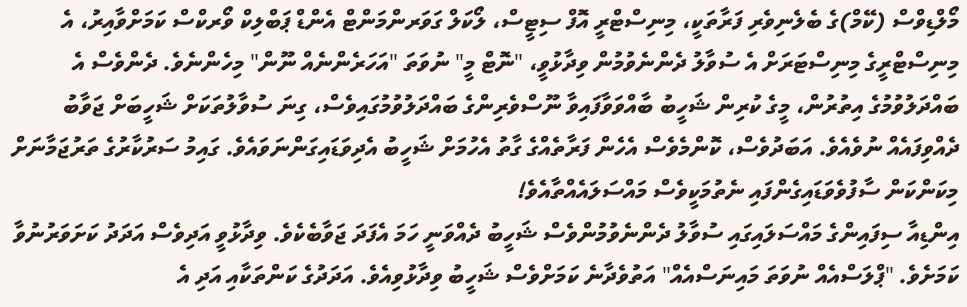މޯލްޑިވްސް (ކޭމް)ގެ ބެލެނިވެރި ފަރާތަކީ، މިނިސްޓްރީ އޮފް ސިޓީސް، ލޯކަލް ގަވަރންމަންޓް އެންޑް ޕަބްލިކް ވޯރކްސް ކަމަށްވާއިރު، އެ މިނިސްޓްރީގެ މިނިސްޓަރަށް އެ ސުވާލު ދެންނެވުމުން ވިދާޅުވީ، "ނޮޓް މީ" ނުވަތަ "އަހަރެންނެއް ނޫން" މިހެންނެވެ. ދެންވެސް އެ ބައްދަލުވުމުގެ އިތުރުން، މީގެ ކުރިން ޝަހީބު ބާއްވަވާފައިވާ ނޫސްވެރިންގެ ބައްދަލުވުމުގައިވެސް، ގިނަ ސުވާލުތަކަށް ޝަހީބަށް ޖަވާބު ދެއްވިފައެއް ނުވެއެވެ. އަބަދުވެސް، ކޮންމެވެސް އެހެން ފަރާތެއްގެ ގާތު އެހުމަށް ޝަހީބު އެދިވަޑައިގަންނަވައެވެ. ގައިމު ސަރުކާރުގެ ތަރުޖަމާނަށް މިކަންކަން ސާފުވެވަޑައިގެންފައި ނެތުމަކީވެސް މައްސަލައެއްތާއެވެ!
އިންޑިއާ ސިފައިންގެ މައްސަލައިގައި ސުވާލު ދެންނެވުމުންވެސް ޝަހީބު ދެއްވަނީ ހަމަ އެފަދަ ޖަވާބެކެވެ. ވިދާޅުވީ އަދިވެސް އަދަދު ކަށަވަރުނުވާ ކަމަށެވެ. "ޕްލަސްއެއް ނުވަތަ މައިނަސްއެއް" އަތުވެދާނެ ކަމަށްވެސް ޝަހީބު ވިދާޅުވިއެވެ. އަދަދުގެ ކަންތަކާއި އަދި އެ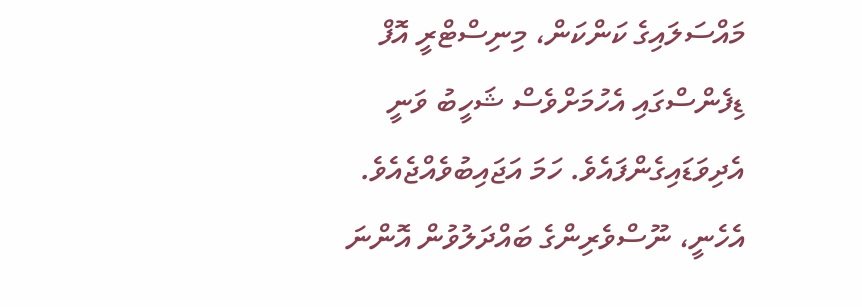މައްސަލައިގެ ކަންކަން، މިނިސްޓްރީ އޮފް ޑިފެންސްގައި އެހުމަށްވެސް ޝަހީބު ވަނީ އެދިވަޑައިގެންފައެވެ. ހަމަ އަޖައިބުވެއްޖެއެވެ. އެހެނީ، ނޫސްވެރިންގެ ބައްދަލުވުން އޮންނަ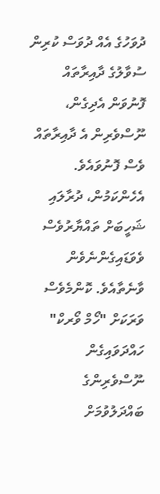ދުވަހުގެ އެއް ދުވަސް ކުރިން ސުވާލުގެ ދާއިރާތައް ފޮނުވަން އެދިގެން، ނޫސްވެރިން އެ ދާއިރާތައް ވެސް ފޮނުވައެވެ. އެހެންކަމުން، ދުރާލައި ޝަހީބަށް ތައްޔާރުވެސް ވެވަޑައިގެންނެވެން ވާނެތާއެވެ. ކޮންމެވެސް ވަރަކަށް "ހޯމް ވޯރކް" ހައްދަވައިގެން ނޫސްވެރިންގެ ބައްދަލުވުމަށް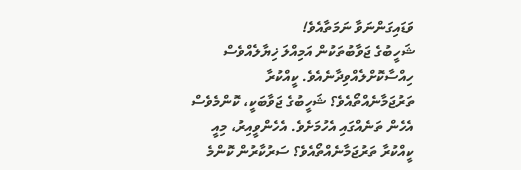ވަޑައިގަންނަވާ ނަމަތާއެވެ!
ޝަހީބުގެ ޖަވާބުތަކުން އަމިއްލަ ޚިޔާލެއްވެސް ހިއްސާކޮށްލެއްވިދާނެއެވެ. ކީއްކުރާ ތަރުޖަމާނެއްތޯއެވެ؟ ޝަހީބުގެ ޖަވާބަކީ، ކޮންމެވެސް އެހެން ތަނެއްގައި އެހުމަށެވެ. އެހެންވީއިރު، މިއީ ކީއްކުރާ ތަރުޖަމާނެއްތޯއެވެ؟ ސަރުކާރުން ކޮންމެ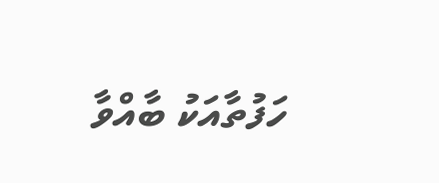ހަފުތާއަކު ބާއްވާ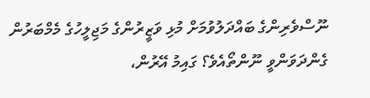ނޫސްވެރިންގެ ބައްދަލުވުމަށް މުޅި ވަޒީރުންގެ މަޖިލީހުގެ މެމްބަރުން ގެންދަވަންވީ ނޫންތޯއެވެ؟ ގައިމު އޭރުން،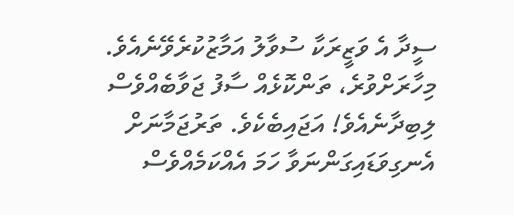ސީދާ އެ ވަޒީރަކާ ސުވާލު އަމާޒުކުރެވޭނެއެވެ. މިހާރަށްވުރެ، ތަންކޮޅެއް ސާފު ޖަވާބެއްވެސް ލިބިދާނެއެވެ! އަޖައިބެކެވެ. ތަރުޖަމާނަށް އެނގިވަޑައިގަންނަވާ ހަމަ އެއްކަމެއްވެސް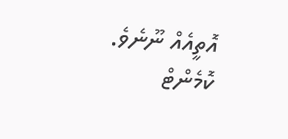އޮތީއެއް ނޫނެވެ.
ކޮމެންޓް